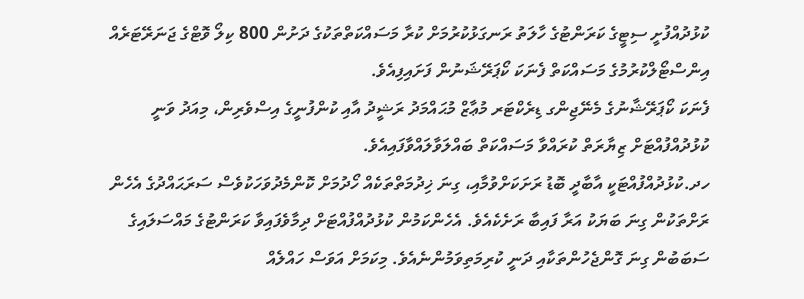ކުޅުދުއްފުށީ ސިޓީގެ ކަރަންޓުގެ ހާލަތު ރަނގަޅުކުރުމަށް ކުރާ މަސައްކަތްތަކުގެ ދަށުން 800 ކިލޯ ވޮޓްގެ ޖަނަރޭޓަރެއް އިންސްޓޯލްކުރުމުގެ މަސައްކަތް ފެނަކަ ކޯޕަރޭޝަނުން ފަށައިފިއެވެ.
ފެނަކަ ކޯޕަރޭޝާނުގެ މެނޭޖިންގ ޑިރެކްޓަރ މުޢާޒް މުޙައްމަދު ރަޝީދު އާއި ކުންފުނީގެ އިސްވެރިން، މިއަދު ވަނީ ކުޅުދުއްފުއްޓަށް ޒިޔާރަތް ކުރައްވާ މަސައްކަތް ބައްލަވާލައްވާފައިއެވެ.
ހދ.ކުޅުދުއްފުއްޓަކީ އާބާދީ ބޮޑު ރަށަކަށްވުމާއި، ގިނަ ޚިދުމަތްތަކެއް ހޯދުމަށް ކޮންމެދުވަހަކުވެސް ސަރަޙައްދުގެ އެހެން ރަށްތަކުން ގިނަ ބަޔަކު އަރާ ފައިބާ ރަށެކެއެވެ. އެހެންކަމުން ކުޅުދުއްފުއްޓަށް ދިމާވެފައިވާ ކަރަންޓުގެ މައްސަލައިގެ ސަބަބުން ގިނަ ގޮންޖެހުންތަކާއި ދަނީ ކުރިމަތިވަމުންނެއެވެ. މިކަމަށް އަވަސް ހައްލެއް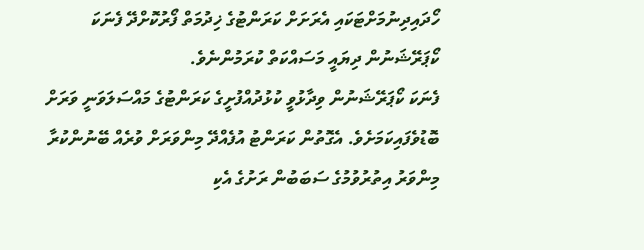ހޯދައިދިނުމަށްޓަކައި އެރަށަށް ކަރަންޓުގެ ޚިދުމަތް ފޯރުކޮށްދޭ ފެނަކަ ކޯޕަރޭޝަނުން ދިޔައީ މަސައްކަތް ކުރަމުންނެވެ.
ފެނަކަ ކޯޕަރޭޝަނުން ވިދާޅުވީ ކުޅުދުއްފުށީގެ ކަރަންޓުގެ މައްސަލަވަނީ ވަރަށް ބޮޑުވެފައިކަމަށެވެ. އެގޮތުން ކަރަންޓު އުފެއްދޭ މިންވަރަށް ވުރެއް ބޭނުންކުރާ މިންވަރު އިތުރުވުމުގެ ސަބަބުން ރަށުގެ އެކި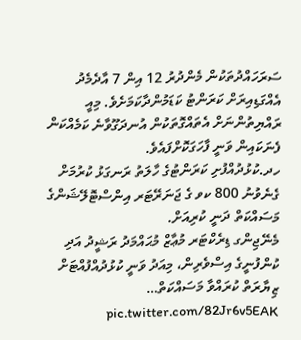ސަރަހައްދުތަކުން މެންދުރު 12 އިން 7 އާދެމެދު އެއްގަޑިއިރަށް ކަރަންޓު ކަޑަމުންދާކަމަށެވެ. މިއީ ރައްޔިތުންނަށް އެތައްގޮތަކުން އުނދަގޫވާނެ ކަމެއްކަން ފެނަކައިން ވަނީ ފާހަގަކޮށްފައެވެ.
ހދ.ކުޅުދުއްފުށި ކަރަންޓުގެ ހާލަތު ރަނގަޅު ކުރުމަށް ގެނެވުނު 800 ކވ ގެ ޖަނަރޭޓަރ އިންސްޓޮލޭޝަންގެ މަސައްކަތް ދަނީ ކުރިއަށް.
މެނޭޖިންގ ޑިރެކްޓަރ މުޢާޒް މުޙައްމަދު ރަޝީދު އަދި ކުންފުނީގެ އިސްވެރިން، މިއަދު ވަނީ ކުޅުދުއްފުއްޓަށް ޒިޔާރަތް ކުރައްވާ މަސައްކަތް… pic.twitter.com/82Jr6v5EAK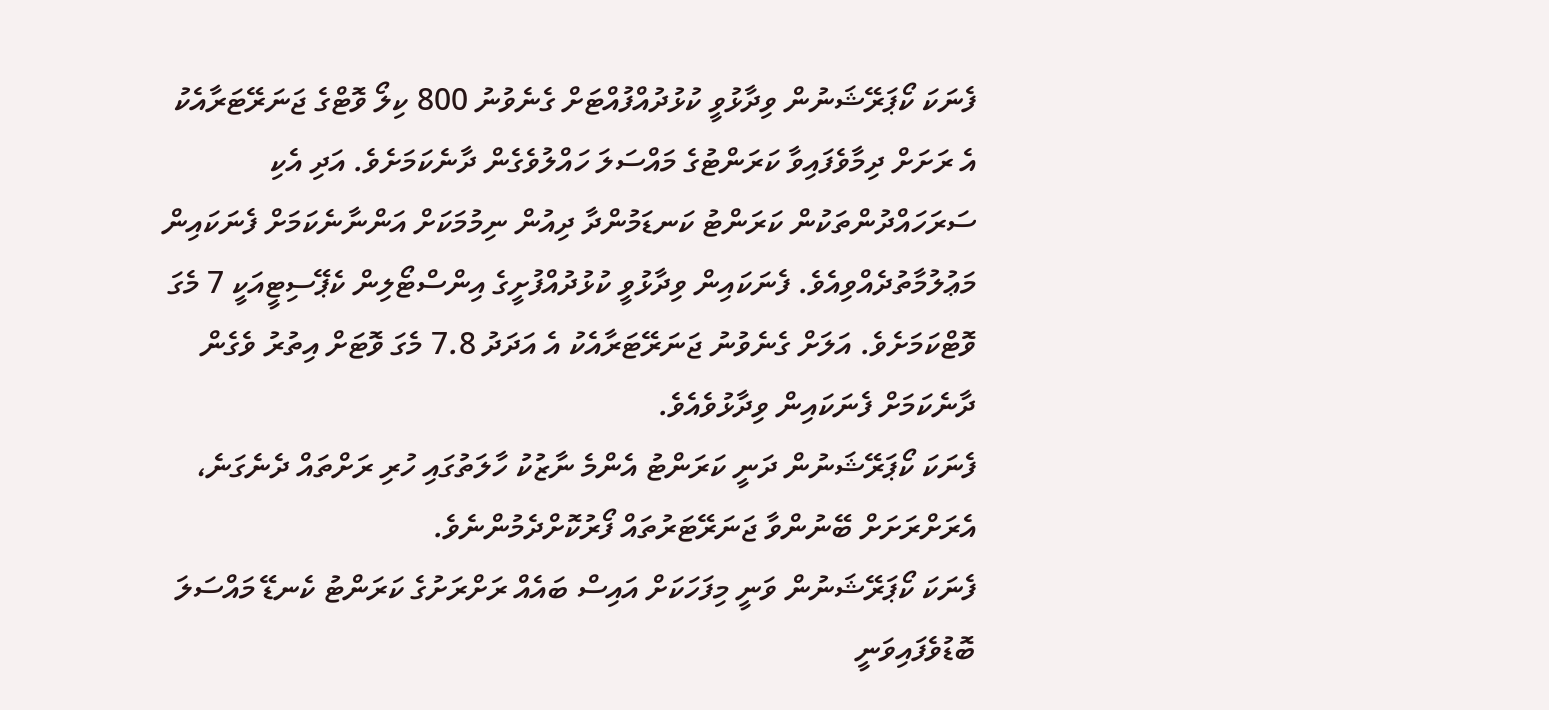ފެނަކަ ކޯޕަރޭޝަނުން ވިދާޅުވީ ކުޅުދުއްފުއްޓަށް ގެނެވުނު 800 ކިލޯ ވޮޓްގެ ޖަނަރޭޓަރާއެކު އެ ރަށަށް ދިމާވެފައިވާ ކަރަންޓުގެ މައްސަލަ ހައްލުވެގެން ދާނެކަމަށެވެ. އަދި އެކި ސަރަހައްދުންތަކުން ކަރަންޓު ކަނޑަމުންދާ ދިއުން ނިމުމަކަށް އަންނާނެކަމަށް ފެނަކައިން މަޢުލުމާތުދެއްވިއެވެ. ފެނަކައިން ވިދާޅުވީ ކުޅުދުއްފުށީގެ އިންސްޓޯލިން ކެޕޭސިޓީއަކީ 7 މެގަ ވޮޓްކަމަށެވެ. އަލަށް ގެނެވުނު ޖަނަރޭޓަރާއެކު އެ އަދަދު 7.8 މެގަ ވޮޓަށް އިތުރު ވެގެން ދާނެކަމަށް ފެނަކައިން ވިދާޅުވެއެވެ.
ފެނަކަ ކޯޕަރޭޝަނުން ދަނީ ކަރަންޓު އެންމެ ނާޒުކު ހާލަތުގައި ހުރި ރަށްތައް ދެނެގަނެ، އެރަށްރަށަށް ބޭނުންވާ ޖަނަރޭޓަރުތައް ފޯރުކޮށްދެމުންނެވެ.
ފެނަކަ ކޯޕަރޭޝަނުން ވަނީ މިފަހަކަށް އައިސް ބައެއް ރަށްރަށުގެ ކަރަންޓު ކެނޑޭ މައްސަލަ ބޮޑުވެފައިވަނީ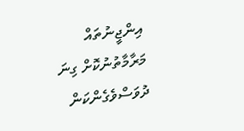އިންޖީނުތައް މަރާމާތުނުކޮށް ގިނަ ދުވަސްވެގެންކަން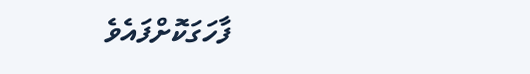ފާހަގަކޮށްފައެވެ